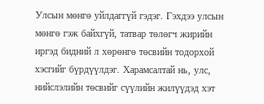Улсын мөнгө уйлдаггүй гэдэг. Гэхдээ улсын мөнгө гэж байхгүй, татвар төлөгч жирийн иргэд бидний л хөрөнгө төсвийн тодорхой хэсгийг бүрдүүлдэг. Харамсалтай нь, улс, нийслэлийн төсвийг сүүлийн жилүүдэд хэт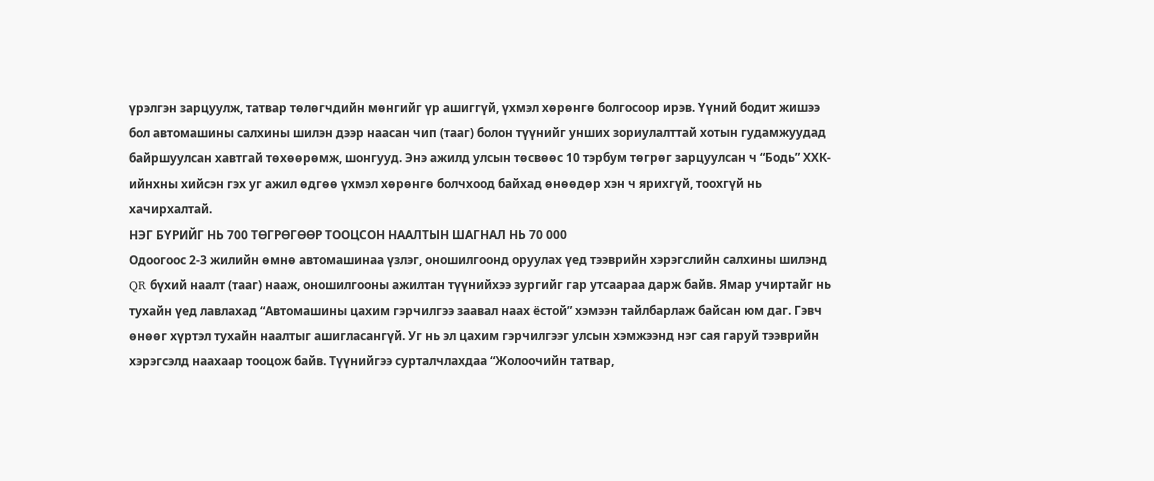үрэлгэн зарцуулж, татвар төлөгчдийн мөнгийг үр ашиггүй, үхмэл хөрөнгө болгосоор ирэв. Үүний бодит жишээ бол автомашины салхины шилэн дээр наасан чип (тааг) болон түүнийг унших зориулалттай хотын гудамжуудад байршуулсан хавтгай төхөөрөмж, шонгууд. Энэ ажилд улсын төсвөөс 10 тэрбум төгрөг зарцуулсан ч “Бодь” ХХК-ийнхны хийсэн гэх уг ажил өдгөө үхмэл хөрөнгө болчхоод байхад өнөөдөр хэн ч ярихгүй, тоохгүй нь хачирхалтай.
НЭГ БҮРИЙГ НЬ 700 ТӨГРӨГӨӨР ТООЦСОН НААЛТЫН ШАГНАЛ НЬ 70 000
Одоогоос 2-3 жилийн өмнө автомашинаа үзлэг, оношилгоонд оруулах үед тээврийн хэрэгслийн салхины шилэнд QR бүхий наалт (тааг) нааж, оношилгооны ажилтан түүнийхээ зургийг гар утсаараа дарж байв. Ямар учиртайг нь тухайн үед лавлахад “Автомашины цахим гэрчилгээ заавал наах ёстой” хэмээн тайлбарлаж байсан юм даг. Гэвч өнөөг хүртэл тухайн наалтыг ашигласангүй. Уг нь эл цахим гэрчилгээг улсын хэмжээнд нэг сая гаруй тээврийн хэрэгсэлд наахаар тооцож байв. Түүнийгээ сурталчлахдаа “Жолоочийн татвар,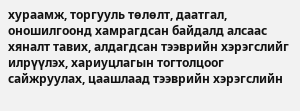хураамж, торгууль төлөлт, даатгал, оношилгоонд хамрагдсан байдалд алсаас хяналт тавих, алдагдсан тээврийн хэрэгслийг илрүүлэх, хариуцлагын тогтолцоог сайжруулах, цаашлаад тээврийн хэрэгслийн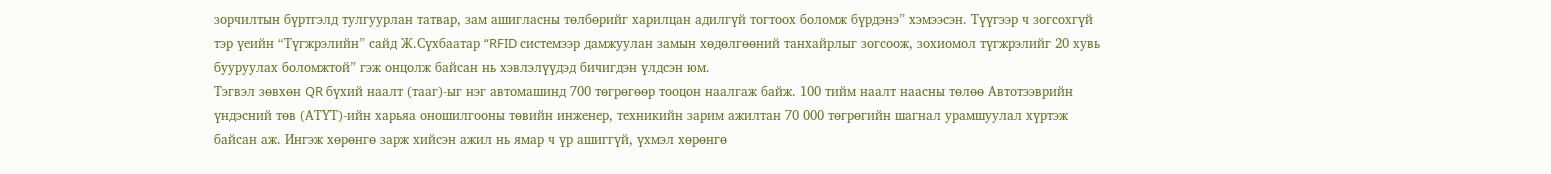зорчилтын бүртгэлд тулгуурлан татвар, зам ашигласны төлбөрийг харилцан адилгүй тогтоох боломж бүрдэнэ” хэмээсэн. Түүгээр ч зогсохгүй тэр үеийн “Түгжрэлийн” сайд Ж.Сүхбаатар “RFID системээр дамжуулан замын хөдөлгөөний танхайрлыг зогсоож, зохиомол түгжрэлийг 20 хувь бууруулах боломжтой” гэж онцолж байсан нь хэвлэлүүдэд бичигдэн үлдсэн юм.
Тэгвэл зөвхөн QR бүхий наалт (тааг)-ыг нэг автомашинд 700 төгрөгөөр тооцон наалгаж байж. 100 тийм наалт наасны төлөө Автотээврийн үндэсний төв (АТҮТ)-ийн харьяа оношилгооны төвийн инженер, техникийн зарим ажилтан 70 000 төгрөгийн шагнал урамшуулал хүртэж байсан аж. Ингэж хөрөнгө зарж хийсэн ажил нь ямар ч үр ашиггүй, үхмэл хөрөнгө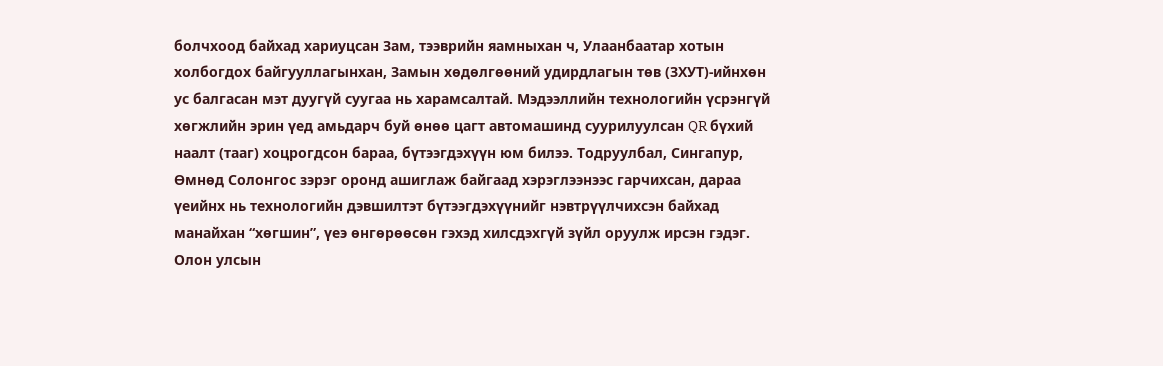болчхоод байхад хариуцсан Зам, тээврийн яамныхан ч, Улаанбаатар хотын холбогдох байгууллагынхан, Замын хөдөлгөөний удирдлагын төв (ЗХУТ)-ийнхөн ус балгасан мэт дуугүй суугаа нь харамсалтай. Мэдээллийн технологийн үсрэнгүй хөгжлийн эрин үед амьдарч буй өнөө цагт автомашинд суурилуулсан QR бүхий наалт (тааг) хоцрогдсон бараа, бүтээгдэхүүн юм билээ. Тодруулбал, Сингапур, Өмнөд Солонгос зэрэг оронд ашиглаж байгаад хэрэглээнээс гарчихсан, дараа үеийнх нь технологийн дэвшилтэт бүтээгдэхүүнийг нэвтрүүлчихсэн байхад манайхан “хөгшин”, үеэ өнгөрөөсөн гэхэд хилсдэхгүй зүйл оруулж ирсэн гэдэг. Олон улсын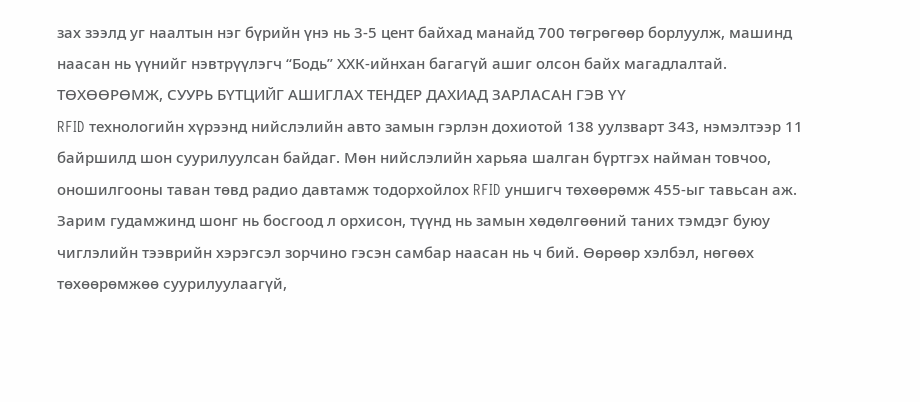зах зээлд уг наалтын нэг бүрийн үнэ нь 3-5 цент байхад манайд 700 төгрөгөөр борлуулж, машинд наасан нь үүнийг нэвтрүүлэгч “Бодь” ХХК-ийнхан багагүй ашиг олсон байх магадлалтай.
ТӨХӨӨРӨМЖ, СУУРЬ БҮТЦИЙГ АШИГЛАХ ТЕНДЕР ДАХИАД ЗАРЛАСАН ГЭВ ҮҮ
RFID технологийн хүрээнд нийслэлийн авто замын гэрлэн дохиотой 138 уулзварт 343, нэмэлтээр 11 байршилд шон суурилуулсан байдаг. Мөн нийслэлийн харьяа шалган бүртгэх найман товчоо, оношилгооны таван төвд радио давтамж тодорхойлох RFID уншигч төхөөрөмж 455-ыг тавьсан аж. Зарим гудамжинд шонг нь босгоод л орхисон, түүнд нь замын хөдөлгөөний таних тэмдэг буюу чиглэлийн тээврийн хэрэгсэл зорчино гэсэн самбар наасан нь ч бий. Өөрөөр хэлбэл, нөгөөх төхөөрөмжөө суурилуулаагүй,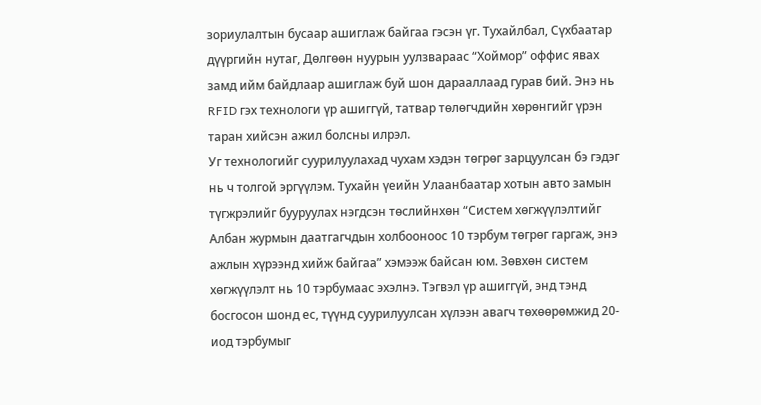зориулалтын бусаар ашиглаж байгаа гэсэн үг. Тухайлбал, Сүхбаатар дүүргийн нутаг, Дөлгөөн нуурын уулзвараас “Хоймор” оффис явах замд ийм байдлаар ашиглаж буй шон дарааллаад гурав бий. Энэ нь RFID гэх технологи үр ашиггүй, татвар төлөгчдийн хөрөнгийг үрэн таран хийсэн ажил болсны илрэл.
Уг технологийг суурилуулахад чухам хэдэн төгрөг зарцуулсан бэ гэдэг нь ч толгой эргүүлэм. Тухайн үеийн Улаанбаатар хотын авто замын түгжрэлийг бууруулах нэгдсэн төслийнхөн “Систем хөгжүүлэлтийг Албан журмын даатгагчдын холбооноос 10 тэрбум төгрөг гаргаж, энэ ажлын хүрээнд хийж байгаа” хэмээж байсан юм. Зөвхөн систем хөгжүүлэлт нь 10 тэрбумаас эхэлнэ. Тэгвэл үр ашиггүй, энд тэнд босгосон шонд ес, түүнд суурилуулсан хүлээн авагч төхөөрөмжид 20-иод тэрбумыг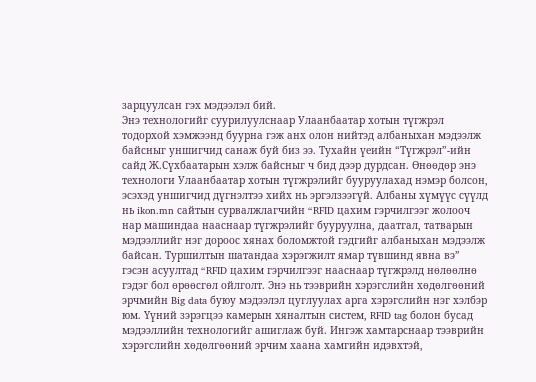зарцуулсан гэх мэдээлэл бий.
Энэ технологийг суурилуулснаар Улаанбаатар хотын түгжрэл тодорхой хэмжээнд буурна гэж анх олон нийтэд албаныхан мэдээлж байсныг уншигчид санаж буй биз ээ. Тухайн үеийн “Түгжрэл”-ийн сайд Ж.Сүхбаатарын хэлж байсныг ч бид дээр дурдсан. Өнөөдөр энэ технологи Улаанбаатар хотын түгжрэлийг бууруулахад нэмэр болсон, эсэхэд уншигчид дүгнэлтээ хийх нь эргэлзээгүй. Албаны хүмүүс сүүлд нь ikon.mn сайтын сурвалжлагчийн “RFID цахим гэрчилгээг жолооч нар машиндаа нааснаар түгжрэлийг бууруулна, даатгал, татварын мэдээллийг нэг дороос хянах боломжтой гэдгийг албаныхан мэдээлж байсан. Туршилтын шатандаа хэрэгжилт ямар түвшинд явна вэ” гэсэн асуултад “RFID цахим гэрчилгээг нааснаар түгжрэлд нөлөөлнө гэдэг бол өрөөсгөл ойлголт. Энэ нь тээврийн хэрэгслийн хөдөлгөөний эрчмийн Big data буюу мэдээлэл цуглуулах арга хэрэгслийн нэг хэлбэр юм. Үүний зэрэгцээ камерын хяналтын систем, RFID tag болон бусад мэдээллийн технологийг ашиглаж буй. Ингэж хамтарснаар тээврийн хэрэгслийн хөдөлгөөний эрчим хаана хамгийн идэвхтэй,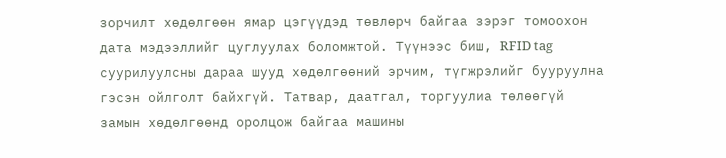зорчилт хөдөлгөөн ямар цэгүүдэд төвлөрч байгаа зэрэг томоохон дата мэдээллийг цуглуулах боломжтой. Түүнээс биш, RFID tag суурилуулсны дараа шууд хөдөлгөөний эрчим, түгжрэлийг бууруулна гэсэн ойлголт байхгүй. Татвар, даатгал, торгуулиа төлөөгүй замын хөдөлгөөнд оролцож байгаа машины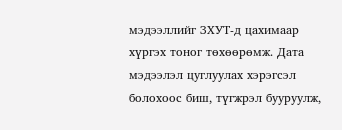мэдээллийг ЗХУТ-д цахимаар хүргэх тоног төхөөрөмж. Дата мэдээлэл цуглуулах хэрэгсэл болохоос биш, түгжрэл бууруулж,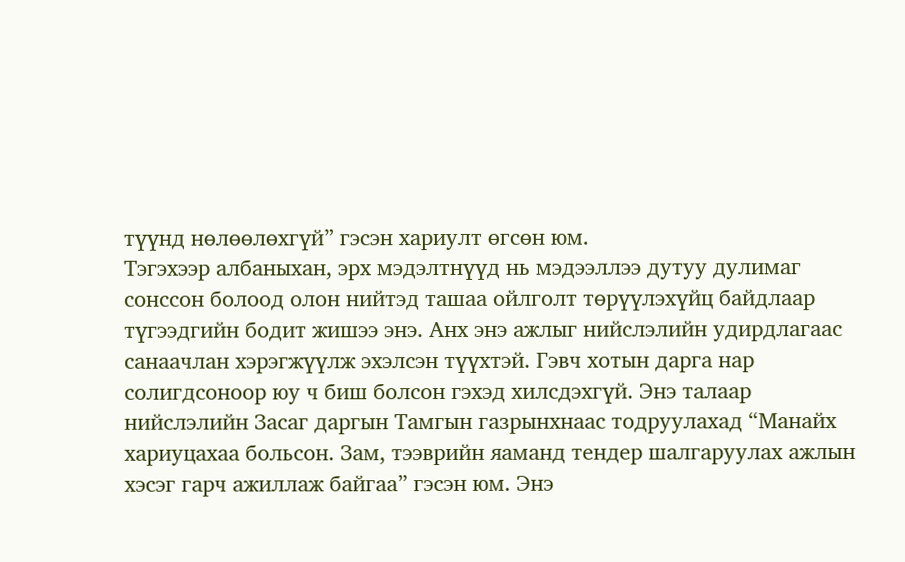түүнд нөлөөлөхгүй” гэсэн хариулт өгсөн юм.
Тэгэхээр албаныхан, эрх мэдэлтнүүд нь мэдээллээ дутуу дулимаг сонссон болоод олон нийтэд ташаа ойлголт төрүүлэхүйц байдлаар түгээдгийн бодит жишээ энэ. Анх энэ ажлыг нийслэлийн удирдлагаас санаачлан хэрэгжүүлж эхэлсэн түүхтэй. Гэвч хотын дарга нар солигдсоноор юу ч биш болсон гэхэд хилсдэхгүй. Энэ талаар нийслэлийн Засаг даргын Тамгын газрынхнаас тодруулахад “Манайх хариуцахаа больсон. Зам, тээврийн яаманд тендер шалгаруулах ажлын хэсэг гарч ажиллаж байгаа” гэсэн юм. Энэ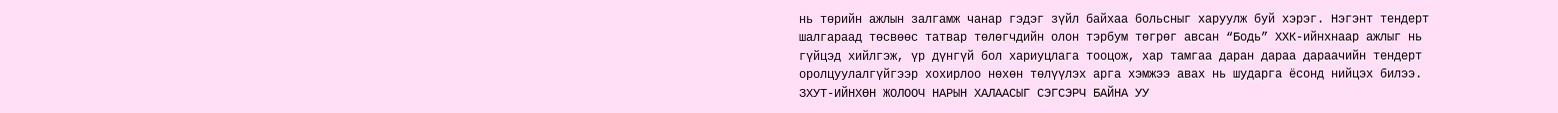нь төрийн ажлын залгамж чанар гэдэг зүйл байхаа больсныг харуулж буй хэрэг. Нэгэнт тендерт шалгараад төсвөөс татвар төлөгчдийн олон тэрбум төгрөг авсан “Бодь” ХХК-ийнхнаар ажлыг нь гүйцэд хийлгэж, үр дүнгүй бол хариуцлага тооцож, хар тамгаа даран дараа дараачийн тендерт оролцуулалгүйгээр хохирлоо нөхөн төлүүлэх арга хэмжээ авах нь шударга ёсонд нийцэх билээ.
ЗХУТ-ИЙНХӨН ЖОЛООЧ НАРЫН ХАЛААСЫГ СЭГСЭРЧ БАЙНА УУ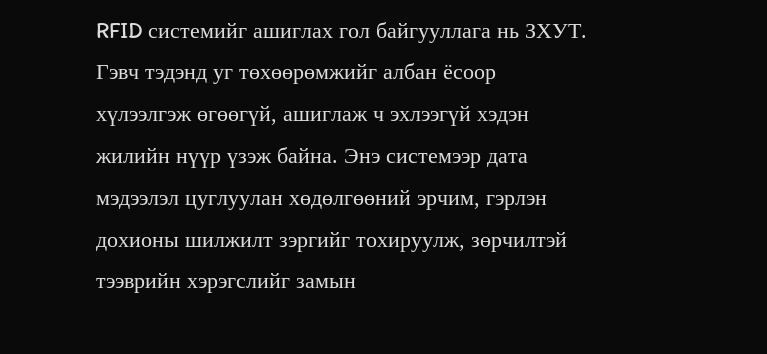RFID системийг ашиглах гол байгууллага нь ЗХУТ. Гэвч тэдэнд уг төхөөрөмжийг албан ёсоор хүлээлгэж өгөөгүй, ашиглаж ч эхлээгүй хэдэн жилийн нүүр үзэж байна. Энэ системээр дата мэдээлэл цуглуулан хөдөлгөөний эрчим, гэрлэн дохионы шилжилт зэргийг тохируулж, зөрчилтэй тээврийн хэрэгслийг замын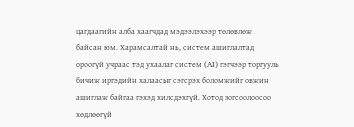цагдаагийн алба хаагчдад мэдээлэхээр төлөвлөж байсан юм. Харамсалтай нь, систем ашиглалтад ороогүй учраас тэд ухаалаг систем (AI) гэгчээр торгууль бичиж иргэдийн халаасыг сэгсрэх боломжийг овжин ашиглаж байгаа гэхэд хилсдэхгүй. Хотод зогсоолоосоо хөдлөөгүй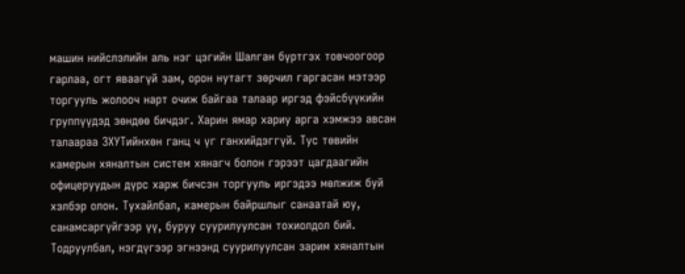машин нийслэлийн аль нэг цэгийн Шалган бүртгэх товчоогоор гарлаа, огт яваагүй зам, орон нутагт зөрчил гаргасан мэтээр торгууль жолооч нарт очиж байгаа талаар иргэд фэйсбүүкийн группүүдэд зөндөө бичдэг. Харин ямар хариу арга хэмжээ авсан талаараа ЗХУТийнхөн ганц ч үг ганхийдэггүй. Тус төвийн камерын хяналтын систем хянагч болон гэрээт цагдаагийн офицеруудын дүрс харж бичсэн торгууль иргэдээ мөлжиж буй хэлбэр олон. Тухайлбал, камерын байршлыг санаатай юу, санамсаргүйгээр үү, буруу суурилуулсан тохиолдол бий. Тодруулбал, нэгдүгээр эгнээнд суурилуулсан зарим хяналтын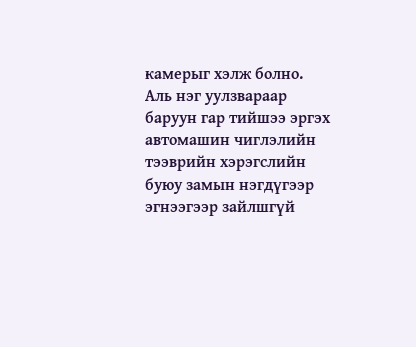камерыг хэлж болно. Аль нэг уулзвараар баруун гар тийшээ эргэх автомашин чиглэлийн тээврийн хэрэгслийн буюу замын нэгдүгээр эгнээгээр зайлшгүй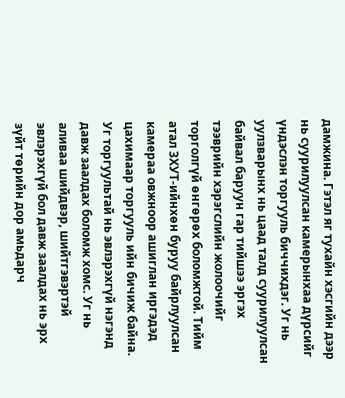дамжина. Гэтэл яг тухайн хэсгийн дээр нь суурилуулсан камерынхаа дүрсийг үндэслэн торгууль биччихдэг. Уг нь уулзварынх нь цаад талд суурилуулсан байвал баруун гар тийшээ эргэх тээврийн хэрэгслийн жолоочийг торголгүй өнгөрөх боломжтой. Тийм атал ЗХУТ-ийнхөн буруу байрлуулсан камераа овжноор ашиглан иргэдэд цахимаар торгууль ийн бичиж байна. Уг торгуультай нь эвлэрэхгүй нэгэнд давж заалдах боломж хомс. Уг нь аливаа шийдвэр, шийтгэвэртэй эвлэрэхгүй бол давж заалдах нь эрх зүйт төрийн дор амьдарч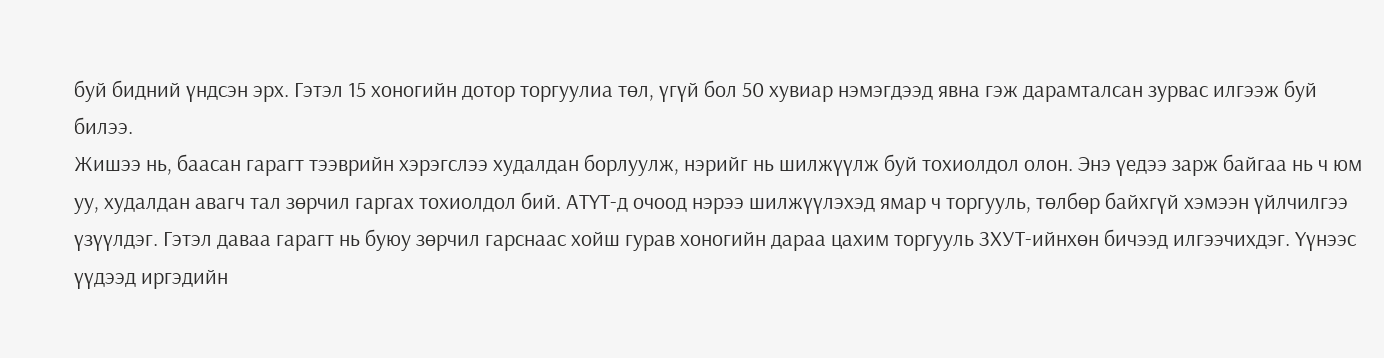буй бидний үндсэн эрх. Гэтэл 15 хоногийн дотор торгуулиа төл, үгүй бол 50 хувиар нэмэгдээд явна гэж дарамталсан зурвас илгээж буй билээ.
Жишээ нь, баасан гарагт тээврийн хэрэгслээ худалдан борлуулж, нэрийг нь шилжүүлж буй тохиолдол олон. Энэ үедээ зарж байгаа нь ч юм уу, худалдан авагч тал зөрчил гаргах тохиолдол бий. АТҮТ-д очоод нэрээ шилжүүлэхэд ямар ч торгууль, төлбөр байхгүй хэмээн үйлчилгээ үзүүлдэг. Гэтэл даваа гарагт нь буюу зөрчил гарснаас хойш гурав хоногийн дараа цахим торгууль ЗХУТ-ийнхөн бичээд илгээчихдэг. Үүнээс үүдээд иргэдийн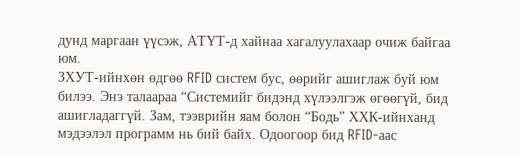дунд маргаан үүсэж, АТҮТ-д хайнаа хагалуулахаар очиж байгаа юм.
ЗХУТ-ийнхөн өдгөө RFID систем бус, өөрийг ашиглаж буй юм билээ. Энэ талаараа “Системийг бидэнд хүлээлгэж өгөөгүй, бид ашигладаггүй. Зам, тээврийн яам болон “Бодь” ХХК-ийнханд мэдээлэл программ нь бий байх. Одоогоор бид RFID-аас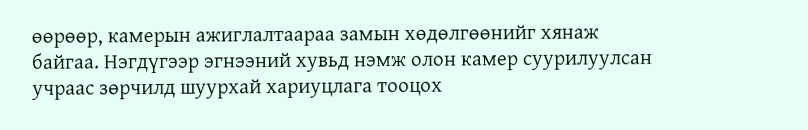өөрөөр, камерын ажиглалтаараа замын хөдөлгөөнийг хянаж байгаа. Нэгдүгээр эгнээний хувьд нэмж олон камер суурилуулсан учраас зөрчилд шуурхай хариуцлага тооцох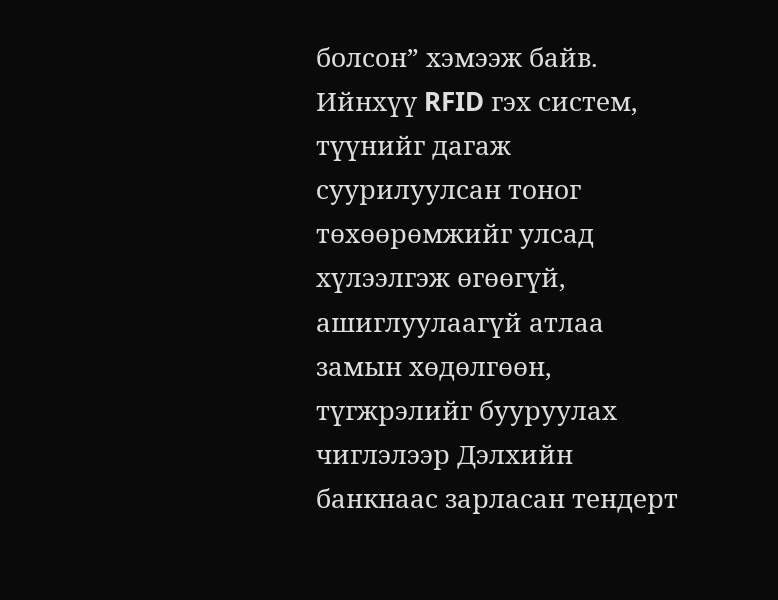болсон” хэмээж байв.
Ийнхүү RFID гэх систем, түүнийг дагаж суурилуулсан тоног төхөөрөмжийг улсад хүлээлгэж өгөөгүй, ашиглуулаагүй атлаа замын хөдөлгөөн, түгжрэлийг бууруулах чиглэлээр Дэлхийн банкнаас зарласан тендерт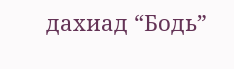дахиад “Бодь”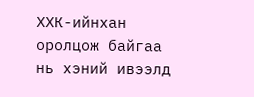ХХК-ийнхан оролцож байгаа нь хэний ивээлд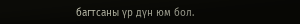багтсаны үр дүн юм бол.